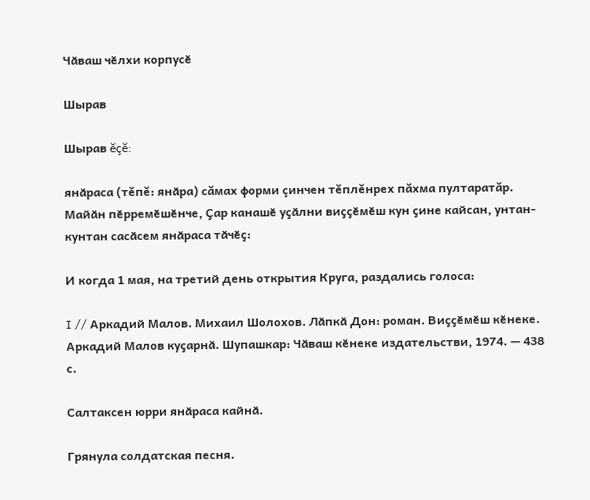Чӑваш чӗлхи корпусӗ

Шырав

Шырав ĕçĕ:

янӑраса (тĕпĕ: янӑра) сăмах форми çинчен тĕплĕнрех пăхма пултаратăр.
Майӑн пӗрремӗшӗнче, Ҫар канашӗ уҫӑлни виҫҫӗмӗш кун ҫине кайсан, унтан-кунтан сасӑсем янӑраса тӑчӗҫ:

И когда 1 мая, на третий день открытия Круга, раздались голоса:

I // Аркадий Малов. Михаил Шолохов. Лӑпкӑ Дон: роман. Виҫҫӗмӗш кӗнеке. Аркадий Малов куҫарнӑ. Шупашкар: Чӑваш кӗнеке издательстви, 1974. — 438 с.

Салтаксен юрри янӑраса кайнӑ.

Грянула солдатская песня.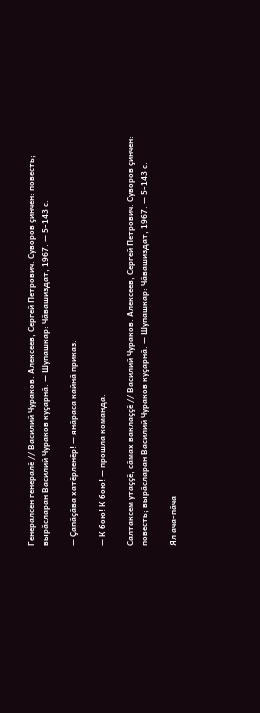Генералсен генералӗ // Василий Чураков. Алексеев, Сергей Петрович. Суворов ҫинчен: повесть; вырӑсларан Василий Чураков куҫарнӑ. — Шупашкар: Чӑвашиздат, 1967. — 5-143 с.

— Ҫапӑҫӑва хатӗрленӗр! — янӑраса кайнӑ приказ.

— К бою! К бою! — прошла команда.

Салтаксем утаҫҫӗ, сӑмах ваклаҫҫӗ // Василий Чураков. Алексеев, Сергей Петрович. Суворов ҫинчен: повесть; вырӑсларан Василий Чураков куҫарнӑ. — Шупашкар: Чӑвашиздат, 1967. — 5-143 с.

Ял ача-пӑча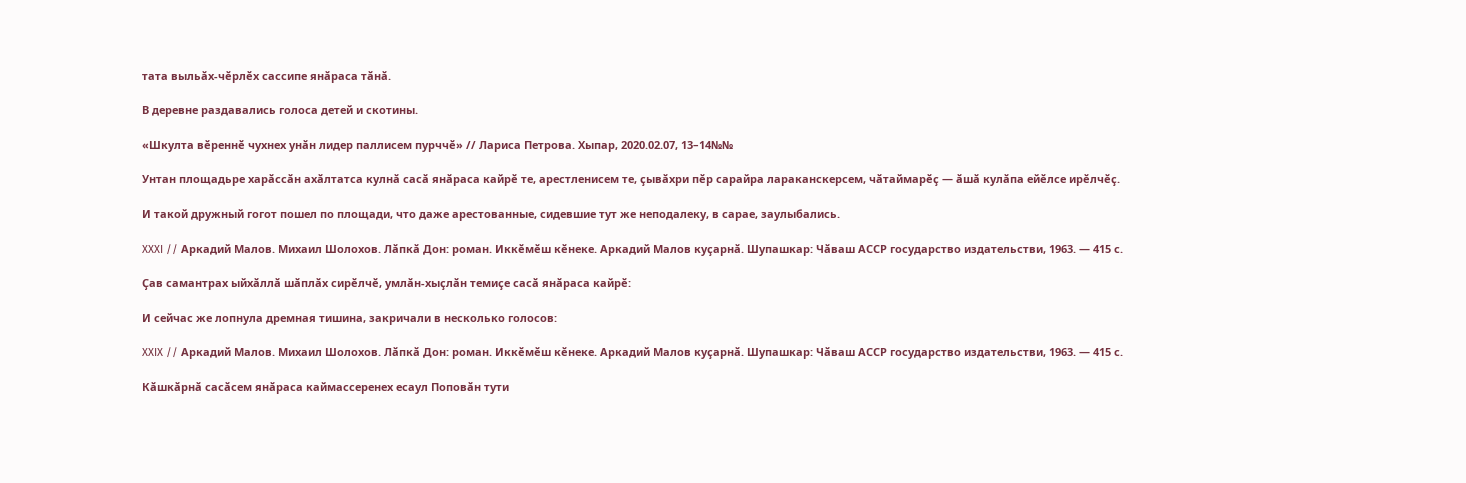тата выльӑх-чӗрлӗх сассипе янӑраса тӑнӑ.

В деревне раздавались голоса детей и скотины.

«Шкулта вӗреннӗ чухнех унӑн лидер паллисем пурччӗ» // Лариса Петрова. Хыпар, 2020.02.07, 13–14№№

Унтан площадьре харӑссӑн ахӑлтатса кулнӑ сасӑ янӑраса кайрӗ те, арестленисем те, ҫывӑхри пӗр сарайра лараканскерсем, чӑтаймарӗҫ — ӑшӑ кулӑпа ейӗлсе ирӗлчӗҫ.

И такой дружный гогот пошел по площади, что даже арестованные, сидевшие тут же неподалеку, в сарае, заулыбались.

XXXI // Аркадий Малов. Михаил Шолохов. Лӑпкӑ Дон: роман. Иккӗмӗш кӗнеке. Аркадий Малов куҫарнӑ. Шупашкар: Чӑваш АССР государство издательстви, 1963. — 415 с.

Ҫав самантрах ыйхӑллӑ шӑплӑх сирӗлчӗ, умлӑн-хыҫлӑн темиҫе сасӑ янӑраса кайрӗ:

И сейчас же лопнула дремная тишина, закричали в несколько голосов:

XXIX // Аркадий Малов. Михаил Шолохов. Лӑпкӑ Дон: роман. Иккӗмӗш кӗнеке. Аркадий Малов куҫарнӑ. Шупашкар: Чӑваш АССР государство издательстви, 1963. — 415 с.

Кӑшкӑрнӑ сасӑсем янӑраса каймассеренех есаул Поповӑн тути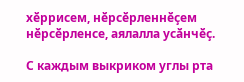хӗррисем, нӗрсӗрленнӗҫем нӗрсӗрленсе, аялалла усӑнчӗҫ.

С каждым выкриком углы рта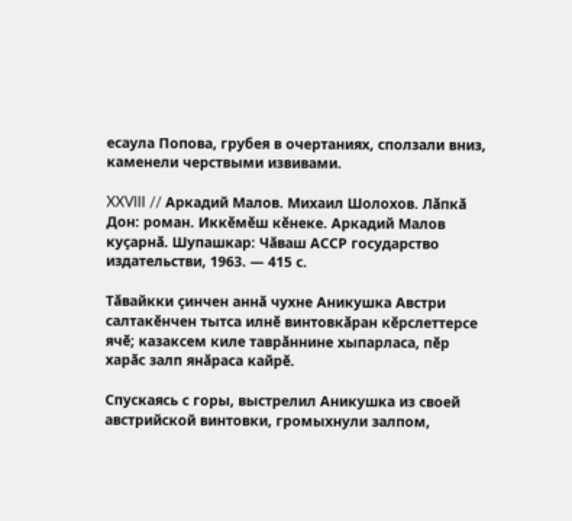есаула Попова, грубея в очертаниях, сползали вниз, каменели черствыми извивами.

XXVIII // Аркадий Малов. Михаил Шолохов. Лӑпкӑ Дон: роман. Иккӗмӗш кӗнеке. Аркадий Малов куҫарнӑ. Шупашкар: Чӑваш АССР государство издательстви, 1963. — 415 с.

Тӑвайкки ҫинчен аннӑ чухне Аникушка Австри салтакӗнчен тытса илнӗ винтовкӑран кӗрслеттерсе ячӗ; казаксем киле таврӑннине хыпарласа, пӗр харӑс залп янӑраса кайрӗ.

Спускаясь с горы, выстрелил Аникушка из своей австрийской винтовки, громыхнули залпом,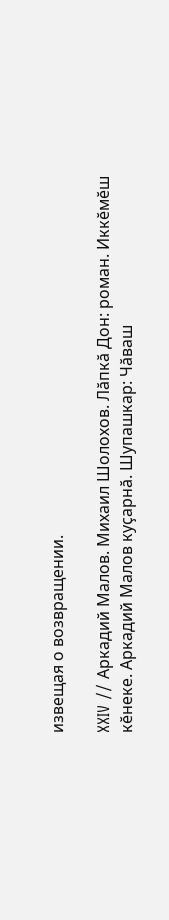извещая о возвращении.

XXIV // Аркадий Малов. Михаил Шолохов. Лӑпкӑ Дон: роман. Иккӗмӗш кӗнеке. Аркадий Малов куҫарнӑ. Шупашкар: Чӑваш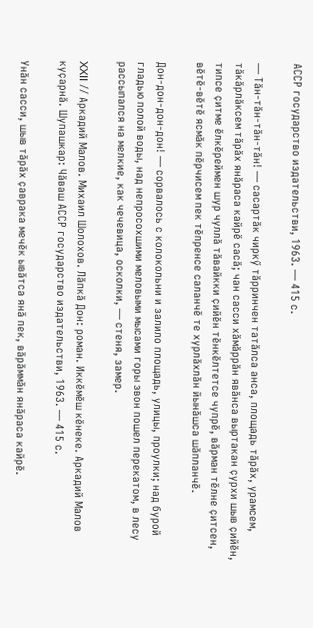АССР государство издательстви, 1963. — 415 с.

— Тӑн-тӑн-тӑн-тӑн! — сасартӑк чиркӳ тӑрринчен татӑлса анса, площадь тӑрӑх, урамсем, тӑкӑрлӑксем тӑрӑх янӑраса кайрӗ сасӑ; чан сасси хӑмӑррӑн явӑнса выртакан ҫурхи шыв ҫийӗн, типсе ҫитме ӗлкӗреймен шур чуллӑ тӑвайкки ҫийӗн тӗнкӗлтетсе чупрӗ, вӑрман тӗлне ҫитсен, вӗтӗ-вӗтӗ ясмӑк пӗрчисем пек тӗпренсе саланчӗ те хурлӑхлӑн йынӑшса шӑпланчӗ.

Дон-дон-дон-дон! — сорвалось с колокольни и залило площадь, улицы, проулки; над бурой гладью полой воды, над непросохшими меловыми мысами горы звон пошел перекатом, в лесу рассыпался на мелкие, как чечевица, осколки, — стеня, замер.

XXII // Аркадий Малов. Михаил Шолохов. Лӑпкӑ Дон: роман. Иккӗмӗш кӗнеке. Аркадий Малов куҫарнӑ. Шупашкар: Чӑваш АССР государство издательстви, 1963. — 415 с.

Унӑн сасси, шыв тӑрӑх ҫаврака мечӗк ывӑтса янӑ пек, вӑрӑммӑн янӑраса кайрӗ.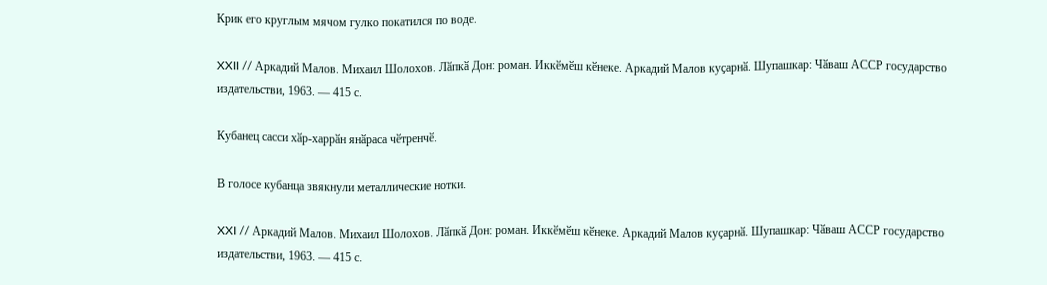Крик его круглым мячом гулко покатился по воде.

XXII // Аркадий Малов. Михаил Шолохов. Лӑпкӑ Дон: роман. Иккӗмӗш кӗнеке. Аркадий Малов куҫарнӑ. Шупашкар: Чӑваш АССР государство издательстви, 1963. — 415 с.

Кубанец сасси хӑр-харрӑн янӑраса чӗтренчӗ.

В голосе кубанца звякнули металлические нотки.

XXI // Аркадий Малов. Михаил Шолохов. Лӑпкӑ Дон: роман. Иккӗмӗш кӗнеке. Аркадий Малов куҫарнӑ. Шупашкар: Чӑваш АССР государство издательстви, 1963. — 415 с.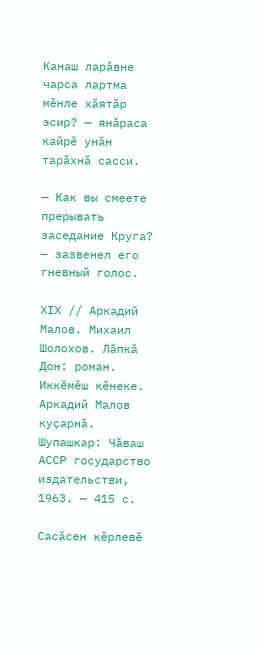Канаш ларӑвне чарса лартма мӗнле хӑятӑр эсир? — янӑраса кайрӗ унӑн тарӑхнӑ сасси.

— Как вы смеете прерывать заседание Круга? — зазвенел его гневный голос.

XIX // Аркадий Малов. Михаил Шолохов. Лӑпкӑ Дон: роман. Иккӗмӗш кӗнеке. Аркадий Малов куҫарнӑ. Шупашкар: Чӑваш АССР государство издательстви, 1963. — 415 с.

Сасӑсен кӗрлевӗ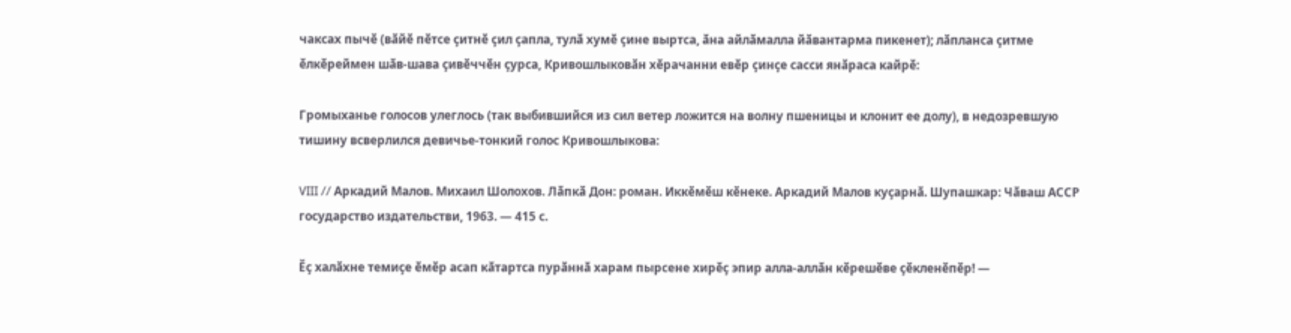чаксах пычӗ (вӑйӗ пӗтсе ҫитнӗ ҫил ҫапла, тулӑ хумӗ ҫине выртса, ӑна айлӑмалла йӑвантарма пикенет); лӑпланса ҫитме ӗлкӗреймен шӑв-шава ҫивӗччӗн ҫурса, Кривошлыковӑн хӗрачанни евӗр ҫинҫе сасси янӑраса кайрӗ:

Громыханье голосов улеглось (так выбившийся из сил ветер ложится на волну пшеницы и клонит ее долу), в недозревшую тишину всверлился девичье-тонкий голос Кривошлыкова:

VIII // Аркадий Малов. Михаил Шолохов. Лӑпкӑ Дон: роман. Иккӗмӗш кӗнеке. Аркадий Малов куҫарнӑ. Шупашкар: Чӑваш АССР государство издательстви, 1963. — 415 с.

Ӗҫ халӑхне темиҫе ӗмӗр асап кӑтартса пурӑннӑ харам пырсене хирӗҫ эпир алла-аллӑн кӗрешӗве ҫӗкленӗпӗр! —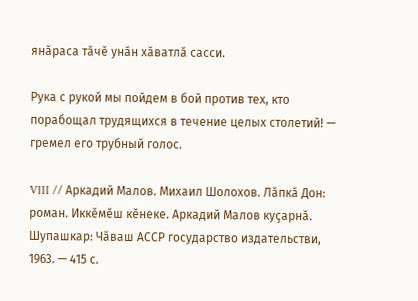янӑраса тӑчӗ унӑн хӑватлӑ сасси.

Рука с рукой мы пойдем в бой против тех, кто порабощал трудящихся в течение целых столетий! — гремел его трубный голос.

VIII // Аркадий Малов. Михаил Шолохов. Лӑпкӑ Дон: роман. Иккӗмӗш кӗнеке. Аркадий Малов куҫарнӑ. Шупашкар: Чӑваш АССР государство издательстви, 1963. — 415 с.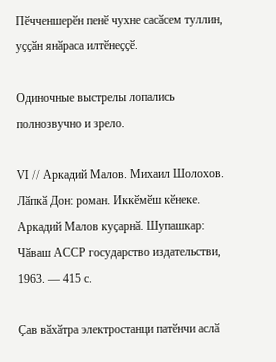Пӗчченшерӗн пенӗ чухне сасӑсем туллин, уҫҫӑн янӑраса илтӗнеҫҫӗ.

Одиночные выстрелы лопались полнозвучно и зрело.

VI // Аркадий Малов. Михаил Шолохов. Лӑпкӑ Дон: роман. Иккӗмӗш кӗнеке. Аркадий Малов куҫарнӑ. Шупашкар: Чӑваш АССР государство издательстви, 1963. — 415 с.

Ҫав вӑхӑтра электростанци патӗнчи аслӑ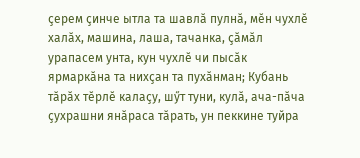ҫерем ҫинче ытла та шавлӑ пулнӑ, мӗн чухлӗ халӑх, машина, лаша, тачанка, ҫӑмӑл урапасем унта, кун чухлӗ чи пысӑк ярмаркӑна та нихҫан та пухӑнман; Кубань тӑрӑх тӗрлӗ калаҫу, шӳт туни, кулӑ, ача-пӑча ҫухрашни янӑраса тӑрать, ун пеккине туйра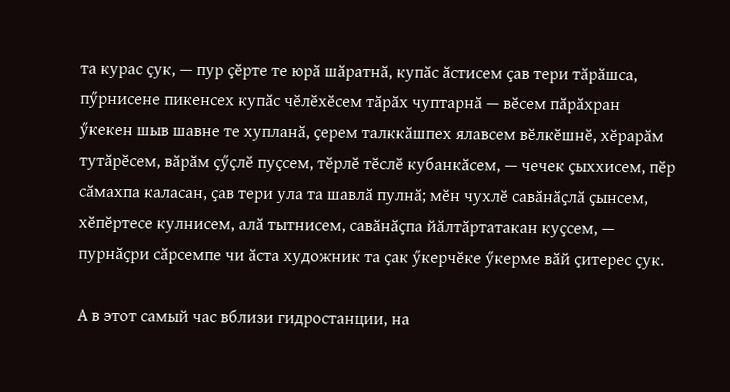та курас ҫук, — пур ҫӗрте те юрӑ шӑратнӑ, купӑс ӑстисем ҫав тери тӑрӑшса, пӳрнисене пикенсех купӑс чӗлӗхӗсем тӑрӑх чуптарнӑ — вӗсем пӑрӑхран ӳкекен шыв шавне те хупланӑ, ҫерем талккӑшпех ялавсем вӗлкӗшнӗ, хӗрарӑм тутӑрӗсем, вӑрӑм ҫӳҫлӗ пуҫсем, тӗрлӗ тӗслӗ кубанкӑсем, — чечек ҫыххисем, пӗр сӑмахпа каласан, ҫав тери ула та шавлӑ пулнӑ; мӗн чухлӗ савӑнӑҫлӑ ҫынсем, хӗпӗртесе кулнисем, алӑ тытнисем, савӑнӑҫпа йӑлтӑртатакан куҫсем, — пурнӑҫри сӑрсемпе чи ӑста художник та ҫак ӳкерчӗке ӳкерме вӑй ҫитерес ҫук.

А в этот самый час вблизи гидростанции, на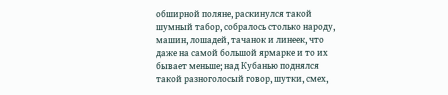обширной поляне, раскинулся такой шумный табор, собралось столько народу, машин, лошадей, тачанок и линеек, что даже на самой большой ярмарке и то их бывает меньше; над Кубанью поднялся такой разноголосый говор, шутки, смех,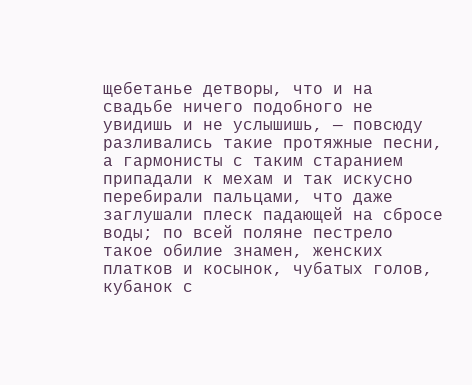щебетанье детворы, что и на свадьбе ничего подобного не увидишь и не услышишь, — повсюду разливались такие протяжные песни, а гармонисты с таким старанием припадали к мехам и так искусно перебирали пальцами, что даже заглушали плеск падающей на сбросе воды; по всей поляне пестрело такое обилие знамен, женских платков и косынок, чубатых голов, кубанок с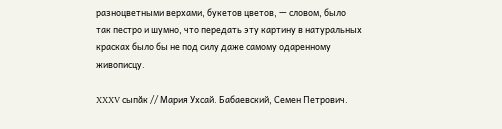разноцветными верхами, букетов цветов, — словом, было так пестро и шумно, что передать эту картину в натуральных красках было бы не под силу даже самому одаренному живописцу.

XXXV сыпӑк // Мария Ухсай. Бабаевский, Семен Петрович.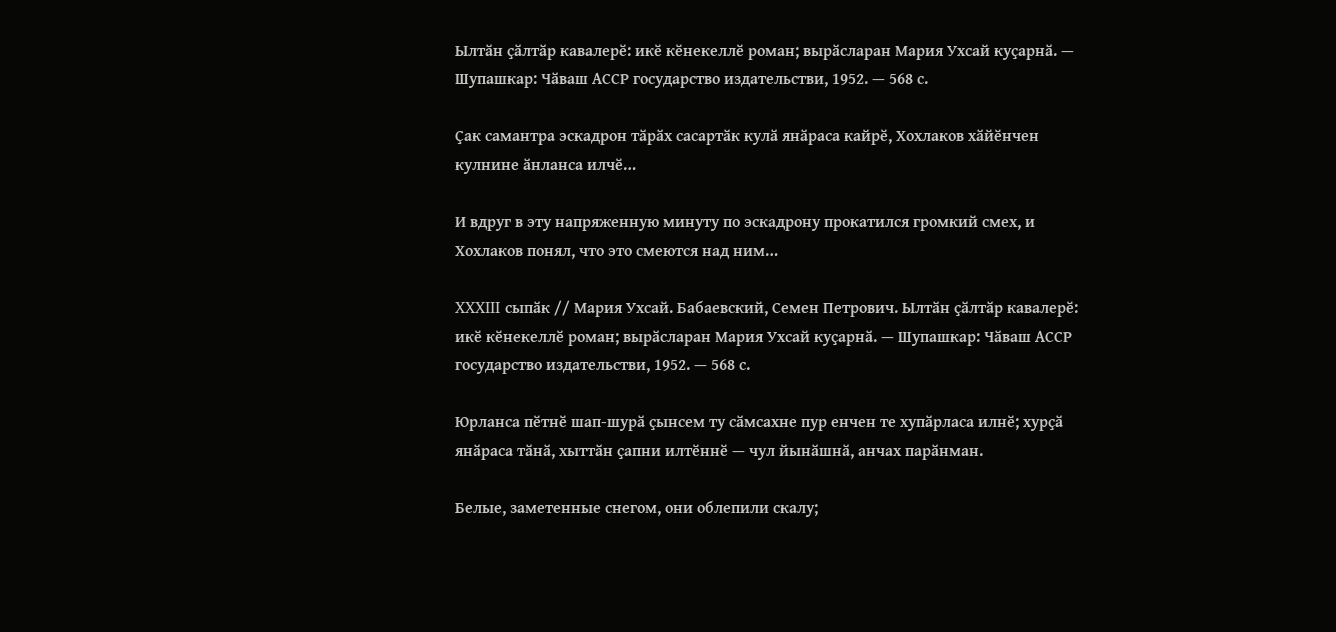Ылтӑн ҫӑлтӑр кавалерӗ: икӗ кӗнекеллӗ роман; вырӑсларан Мария Ухсай куҫарнӑ. — Шупашкар: Чӑваш АССР государство издательстви, 1952. — 568 с.

Ҫак самантра эскадрон тӑрӑх сасартӑк кулӑ янӑраса кайрӗ, Хохлаков хӑйӗнчен кулнине ӑнланса илчӗ…

И вдруг в эту напряженную минуту по эскадрону прокатился громкий смех, и Хохлаков понял, что это смеются над ним…

XXXIII сыпӑк // Мария Ухсай. Бабаевский, Семен Петрович. Ылтӑн ҫӑлтӑр кавалерӗ: икӗ кӗнекеллӗ роман; вырӑсларан Мария Ухсай куҫарнӑ. — Шупашкар: Чӑваш АССР государство издательстви, 1952. — 568 с.

Юрланса пӗтнӗ шап-шурӑ ҫынсем ту сӑмсахне пур енчен те хупӑрласа илнӗ; хурҫӑ янӑраса тӑнӑ, хыттӑн ҫапни илтӗннӗ — чул йынӑшнӑ, анчах парӑнман.

Белые, заметенные снегом, они облепили скалу;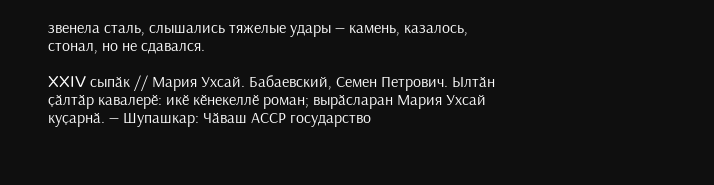звенела сталь, слышались тяжелые удары — камень, казалось, стонал, но не сдавался.

XXIV сыпӑк // Мария Ухсай. Бабаевский, Семен Петрович. Ылтӑн ҫӑлтӑр кавалерӗ: икӗ кӗнекеллӗ роман; вырӑсларан Мария Ухсай куҫарнӑ. — Шупашкар: Чӑваш АССР государство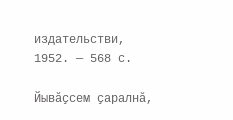издательстви, 1952. — 568 с.

Йывӑҫсем ҫаралнӑ,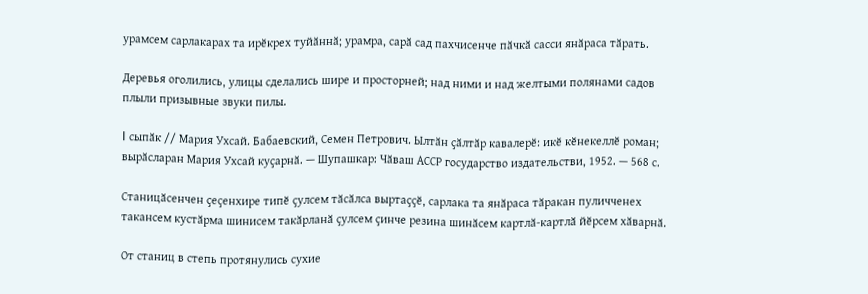урамсем сарлакарах та ирӗкрех туйӑннӑ; урамра, сарӑ сад пахчисенче пӑчкӑ сасси янӑраса тӑрать.

Деревья оголились, улицы сделались шире и просторней; над ними и над желтыми полянами садов плыли призывные звуки пилы.

I сыпӑк // Мария Ухсай. Бабаевский, Семен Петрович. Ылтӑн ҫӑлтӑр кавалерӗ: икӗ кӗнекеллӗ роман; вырӑсларан Мария Ухсай куҫарнӑ. — Шупашкар: Чӑваш АССР государство издательстви, 1952. — 568 с.

Станицӑсенчен ҫеҫенхире типӗ ҫулсем тӑсӑлса выртаҫҫӗ, сарлака та янӑраса тӑракан пуличченех такансем кустӑрма шинисем такӑрланӑ ҫулсем ҫинче резина шинӑсем картлӑ-картлӑ йӗрсем хӑварнӑ.

От станиц в степь протянулись сухие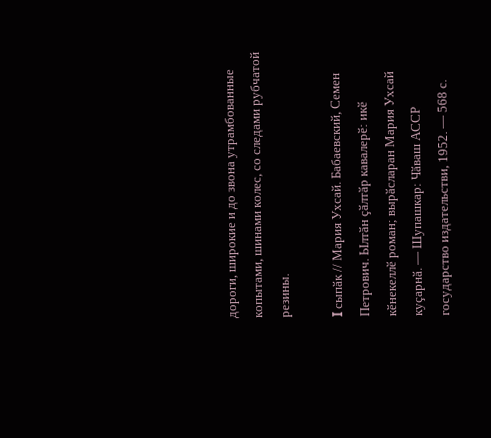дороги, широкие и до звона утрамбованные копытами, шинами колес, со следами рубчатой резины.

I сыпӑк // Мария Ухсай. Бабаевский, Семен Петрович. Ылтӑн ҫӑлтӑр кавалерӗ: икӗ кӗнекеллӗ роман; вырӑсларан Мария Ухсай куҫарнӑ. — Шупашкар: Чӑваш АССР государство издательстви, 1952. — 568 с.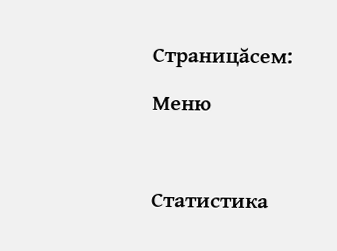Страницăсем:

Меню



Статистика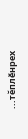...тĕплӗнрех